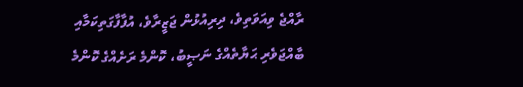ރާއްޖެ ވިއަވަތިވެ، ދިރިއުޅުން ޖަޒީރާވެ، އުފާފާގަތިކަމާއި ބާއްޖަވެރި ޙަޔާތެއްގެ ނަޞީބު، ކޮންމެ ރަށެއްގެ ކޮންމެ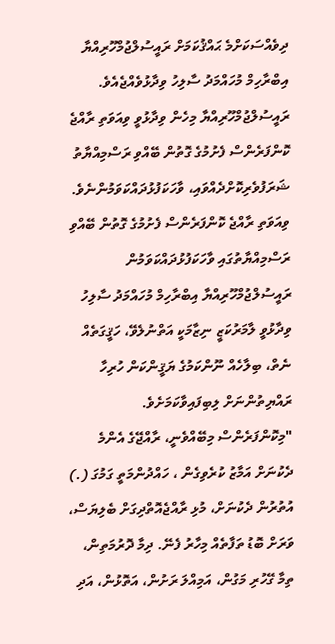ދިވެއްސަކަށްމެ ޙައްޤުކަމަށް ރައީސުލްޖުމްހޫރިއްޔާ އިބްރާހިމް މުހައްމަދު ސާލިހު ވިދާޅުވެއްޖެއެވެ.
ރައީސުލްޖުމްހޫރިއްޔާ މިހެން ވިދާޅުވީ ވިއަވަތި ރާއްޖެ ކޮންފަރެންސް ފެށުމުގެ ގޮތުން ބޭއްވި ރަސްމިއްޔާތު ޝަރަފުވެރިކޮށްދެއްވައި، ވާހަކަފުޅުދައްކަވަމުންނެވެ.
ވިއަވަތި ރާއްޖެ ކޮންފަރެންސް ފެށުމުގެ ގޮތުން ބޭއްވި ރަސްމިއްޔާތުގައި ވާހަކަފުޅުދައްކަވަމުން ރައީސުލްޖުމްހޫރިއްޔާ އިބްރާހިމް މުހައްމަދު ސާލިހު ވިދާޅުވީ ލާމަރުކަޒީ ނިޒާމަކީ އަތްނުލެވޭ، ހަޤީގަތެއް ނެތް، ބިލާހެއް ނޫންކަމުގެ ޔަޤީންކަން ހުރިހާ ރައްޔިތުންނަށް ލިބިފައިވާކަމަށެވެ.
"މިކޮންފަރެންސް މިބޭއްވެނީ، ރާއްޖޭގެ އެންމެ ދެކުނަށް އަމާޒު ކުރެވިގެން ، ހައްދުންމަތީ ގަމުގަ (.) އުތުރުން ދެކުނަށް، މުޅި ރާއްޖެއޮތްދިގަށް ބެލިޔަސް، ވަރަށް ބޮޑު ތަފާތެއް މިހާރު ފެނޭ. ދިމާ ދޮރުމަތިން، ތިމާ ގޭހުރި މަގުން، އަމިއްލަ ރަށުން، އަތޮޅުން، އަދި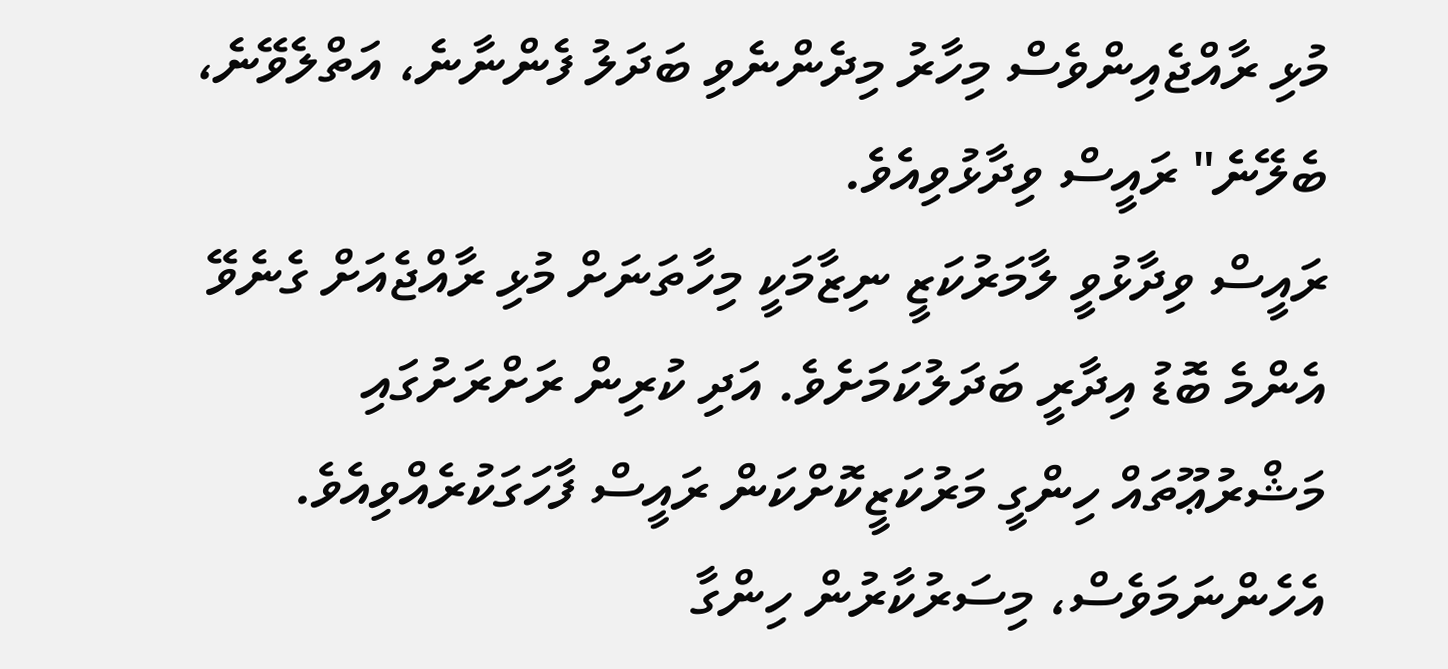މުޅި ރާއްޖެއިންވެސް މިހާރު މިދެންނެވި ބަދަލު ފެންނާނެ، އަތްލެވޭނެ، ބެލޭނެ" ރައީސް ވިދާޅުވިއެވެ.
ރައީސް ވިދާޅުވީ ލާމަރުކަޒީ ނިޒާމަކީ މިހާތަނަށް މުޅި ރާއްޖެއަށް ގެނެވޭ އެންމެ ބޮޑު އިދާރީ ބަދަލުކަމަށެވެ. އަދި ކުރިން ރަށްރަށުގައި މަޝްރުޢޫތައް ހިންގީ މަރުކަޒީކޮށްކަން ރައީސް ފާހަގަކުރެއްވިއެވެ. އެހެންނަމަވެސް، މިސަރުކާރުން ހިންގާ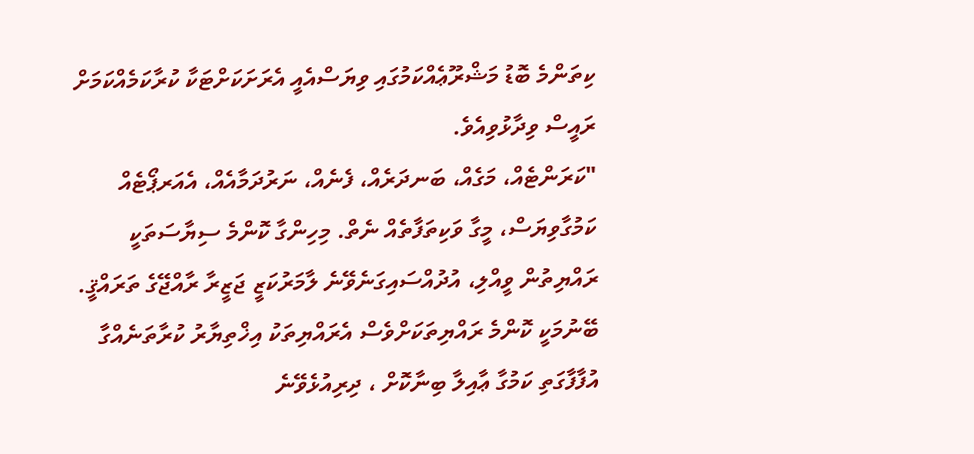ކިތަންމެ ބޮޑު މަޝްރޫޢެއްކަމުގައި ވިޔަސްއެއީ އެރަށަކަށްޓަކާ ކުރާކަމެއްކަމަށް ރައީސް ވިދާޅުވިއެވެ.
"ކަރަންޓެއް، މަގެއް، ބަނދަރެއް، ފެނެއް، ނަރުދަމާއެއް، އެއަރޕޯޓެއް ކަމުގާވިޔަސް، މީގާ ވަކިތަފާތެއް ނެތް. މިހިންގާ ކޮންމެ ސިޔާސަތަކީ ރައްޔިތުން ވީއްލި، އުދުއްސައިގަނެވޭނެ ލާމަރުކަޒީ ޖަޒީރާ ރާއްޖޭގެ ތަރައްޤީ. ބޭނުމަކީ ކޮންމެ ރައްޔިތަކަށްވެސް އެރައްޔިތަކު އިޚްތިޔާރު ކުރާތަނެއްގާ އުފާފާގަތި ކަމުގާ ޢާއިލާ ބިނާކޮށް ، ދިރިއުޅެވޭނެ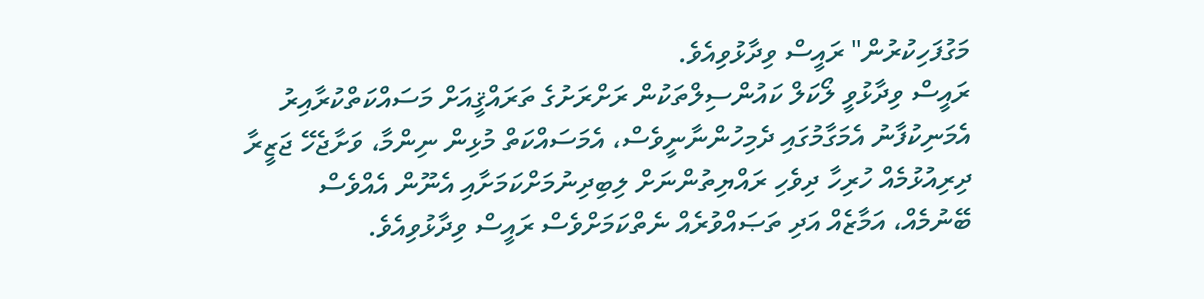މަގުފަހިކުރުން" ރައީސް ވިދާޅުވިއެވެ.
ރައީސް ވިދާޅުވީ ލޯކަލް ކައުންސިލްތަކުން ރަށްރަށުގެ ތަރައްޤީއަށް މަސައްކަތްކުރާއިރު އެމަނިކުފާނު އެމަގާމުގައި ދެމިހުންނާނީވެސް، އެމަސައްކަތް މުޅިން ނިންމާ، ވަށާޖެހޭ ޖަޒީރާ ދިރިއުޅުމެއް ހުރިހާ ދިވެހި ރައްޔިތުންނަށް ލިބިދިނުމަށްކަމަށާއި އެނޫން އެއްވެސް ބޭނުމެއް، އަމާޒެއް އަދި ތަޞައްވުރެއް ނެތްކަމަށްވެސް ރައީސް ވިދާޅުވިއެވެ.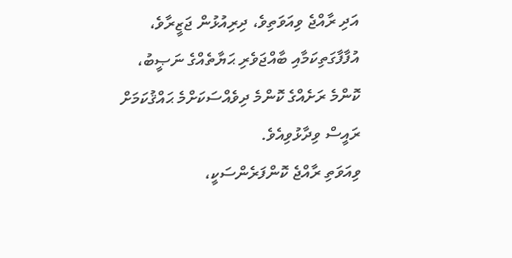އަދި ރާއްޖެ ވިއަވަތިވެ، ދިރިއުޅުން ޖަޒީރާވެ، އުފާފާގަތިކަމާއި ބާއްޖަވެރި ޙަޔާތެއްގެ ނަޞީބު، ކޮންމެ ރަށެއްގެ ކޮންމެ ދިވެއްސަކަށްމެ ޙައްޤުކަމަށް ރައީސް ވިދާޅުވިއެވެ.
ވިއަވަތި ރާއްޖެ ކޮންފަރެންސަކީ،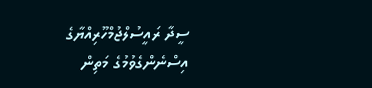ސީދާ ރައީސުލްޖުމްހޫރިއްޔާގެ އިސްނެންގެވުމުގެ މަތިން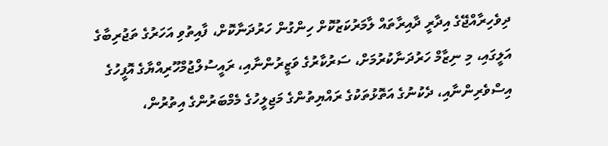ދިވެހިރާއްޖޭގެ އިދާރީ ދާއިރާތައް ލާމަރުކަޒުކޮށް ހިންގުން ހަރުދަނާކޮށް، ފާއިތުވި އަހަރުގެ ތަޖުރިބާގެ އަލީގައި، މި ނިޒާމް ހަރުދަނާކުރުމަށް، ސަރުކާރުގެ ވަޒީރުންނާއި، ރައީސުލްޖުމްހޫރިއްޔާގެ އޮފީހުގެ އިސްވެރިންނާއި، ދެކުނުގެ އަތޮޅުތަކުގެ ރައްޔިތުންގެ މަޖިލީހުގެ މެމްބަރުންގެ އިތުރުން،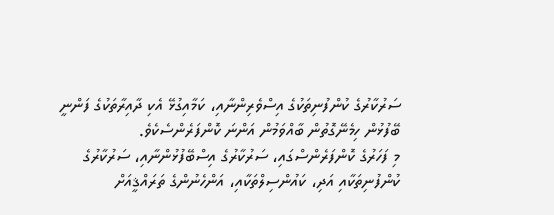ސަރުކާރުގެ ކުންފުނިތަކުގެ އިސްވެރިންނާއި، ކަމާއިގުޅޭ އެކި ދާއިރާތަކުގެ ފަންނީ ބޭފުޅުން ހިމެނޭގޮތުން ބާއްވަމުން އަންނަ ކޮންފަރެންސެކެވެ.
މި ފަހަރުގެ ކޮންފަރެންސްގައި، ސަރުކާރުގެ އިސްބޭފުޅުންނާއި، ސަރުކާރުގެ ކުންފުނިތަކާއި އަދި، ކައުންސިލްތަކާއި، އަންހެނުންގެ ތަރައްޤީއަށް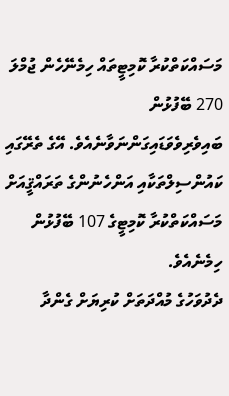މަސައްކަތްކުރާ ކޮމިޓީތައް ހިމެނޭހެން ޖުމްލަ 270 ބޭފުޅުން ބައިވެރިވެވަޑައިގަންނަވާނެއެވެ. އޭގެ ތެރޭގައި ކައުންސިލްތަކާއި އަންހެނުންގެ ތަރައްޤީއަށް މަސައްކަތްކުރާ ކޮމިޓީގެ 107 ބޭފުޅުން ހިމެނެއެވެ.
ދެދުވަހުގެ މުއްދަތަށް ކުރިޔަށް ގެންދާ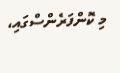މި ކޮންފަރެންސްގައި،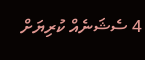4 ސެޝަނެއް ކުރިޔަށް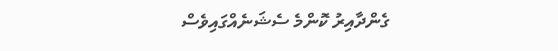ގެންދާއިރު ކޮންމެ ސެޝަނެއްގައިވެސް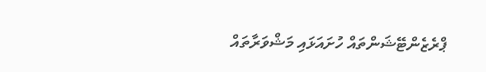ޕްރެޒެންޓޭޝަންތައް ހުށައަޅައި މަޝްވަރާތައް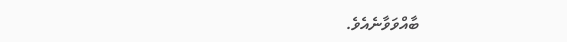ބާއްވަވާނެއެވެ.